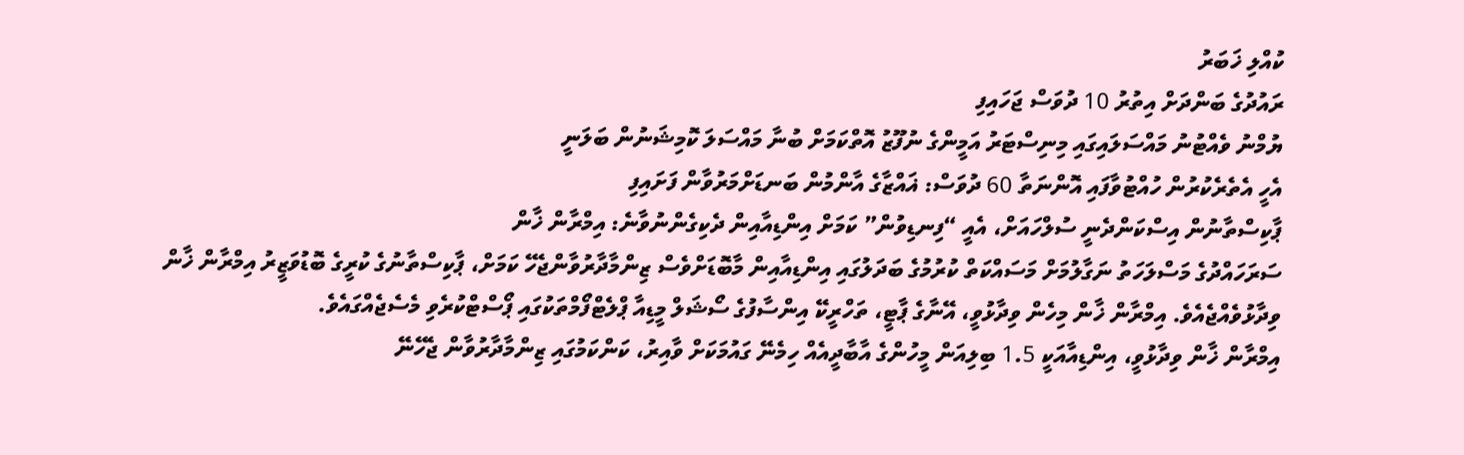ކުއްލި ޚަބަރު
ރައުދުގެ ބަންދަށް އިތުރު 10 ދުވަސް ޖަހައިފި
ޔުމްނު ވެއްޓުނު މައްސަލައިގައި މިނިސްޓަރު އަމީންގެ ނުފޫޒު އޮތްކަމަށް ބުނާ މައްސަލަ ކޮމިޝަނުން ބަލަނީ
އެހީ އެތެރެކުރުން ހުއްޓުވާފައި އޮންނަތާ 60 ދުވަސް: ޣައްޒާގެ އާންމުން ބަނޑަށްމަރުވާން ފަށައިފި
ޕާކިސްތާނުން އިސްކަންދެނީ ސުލްހައަށް، އެއީ “ފިނޑިވުން” ކަމަށް އިންޑިއާއިން ދެކިގެންނުވާނެ: އިމްރާން ޚާން
ސަރަހައްދުގެ މަސްލަހަތު ނަގާލުމަށް މަސައްކަތް ކުރުމުގެ ބަދަލުގައި އިންޑިއާއިން މާބޮޑަށްވެސް ޒިންމާދާރުވާންޖެހޭ ކަމަށް، ޕާކިސްތާނުގެ ކުރީގެ ބޮޑުވަޒީރު އިމްރާން ޚާން ވިދާޅުވެއްޖެއެވެ. އިމްރާން ޚާން މިހެން ވިދާޅުވީ، އޭނާގެ ޕާޓީ، ތަހްރީކޭ އިންސާފުގެ ސޯޝަލް މީޑިއާ ޕްލެޓްފޯމްތަކުގައި ޕޯސްޓްކުރެވި މެސެޖެއްގައެވެ.
އިމްރާން ޚާން ވިދާޅުވީ، އިންޑިއާއަކީ 1.5 ބިލިއަން މީހުންގެ އާބާދީއެއް ހިމެނޭ ގައުމަކަށް ވާއިރު، ކަންކަމުގައި ޒިންމާދާރުވާން ޖެހޭނޭ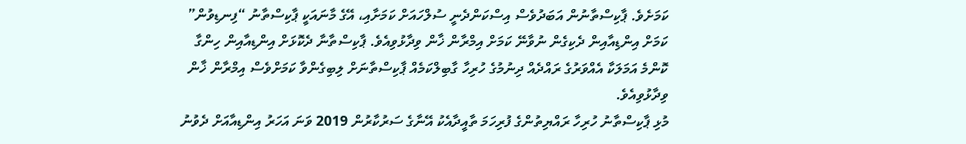ކަމަށެވެ. ޕާކިސްތާނުން އަބަދުވެސް އިސްކަންދެނީ ސުލްހައަށް ކަމަށާއި، އޭގެ މާނައަކީ ޕާކިސްތާނު “ފިނޑިވުން” ކަމަށް އިންޑިއާއިން ދެކިގެން ނުވާނޭ ކަމަށް އިމްރާން ޚާން ވިދާޅުވިއެވެ. ޕާކިސްތާނާ ދެކޮޅަށް އިންޑިއާއިން ހިންގާ ކޮންމެ އަމަލަކާ އެއްވަރުގެ ރައްދެއް ދިނުމުގެ ހުރިހާ ގާބިލްކަމެއް ޕާކިސްތާނަށް ލިބިގެންވާ ކަމަށްވެސް އިމްރާން ޚާން ވިދާޅުވިއެވެ.
މުޅި ޕާކިސްތާނު ހުރިހާ ރައްޔިތުންގެ ފުރިހަމަ ތާއީދާއެކު އޭނާގެ ސަރުކާރުން 2019 ވަނަ އަހަރު އިންޑިއާއަށް ދެވުނު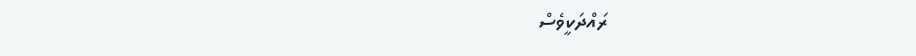ރައްދަކީވެސް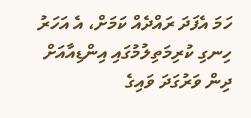ހަމަ އެފަދަ ރައްދެއް ކަމަށް، އެ އަހަރު ހިނގި ކުރިމަތިލުމުގައި އިންޑިއާއަށް ދިން ވަރުގަދަ ވައިގެ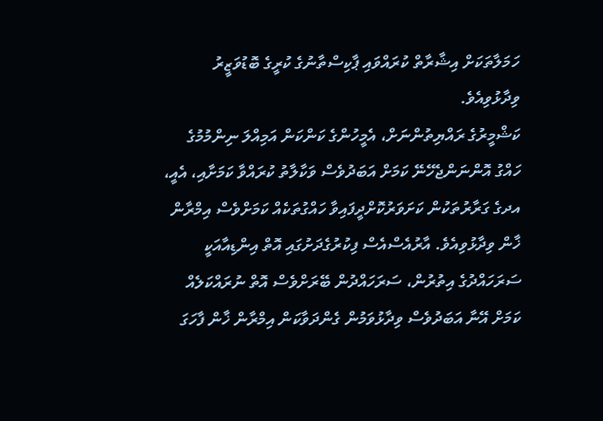ހަމަލާތަކަށް އިޝާރާތް ކުރައްވައި ޕާކިސްތާނުގެ ކުރީގެ ބޮޑުވަޒީރު ވިދާޅުވިއެވެ.
ކަޝްމީރުގެ ރައްޔިތުންނަށް، އެމީހުންގެ ކަންކަން އަމިއްލަ ނިންމުމުގެ ހައްގު އޮންނަންޖެހޭނޭ ކަމަށް އަބަދުވެސް ވަކާލާތު ކުރައްވާ ކަމަށާއި، އެއީ، އދގެ ގަރާރުތަކުން ކަށަވަރުކޮށްދީފައިވާ ހައްގުތަކެއް ކަމަށްވެސް އިމްރާން ޚާން ވިދާޅުވިއެވެ. އާރުއެސްއެސް ފިކުރުގެދަށުގައި އޮތް އިންޑިއާއަކީ ސަރަހައްދުގެ އިތުރުން، ސަރަހައްދުން ބޭރަށްވެސް އޮތް ނުރައްކަލެއް ކަމަށް އޭނާ އަބަދުވެސް ވިދާޅުވަމުން ގެންދަވާކަން އިމްރާން ޚާން ފާހަގަ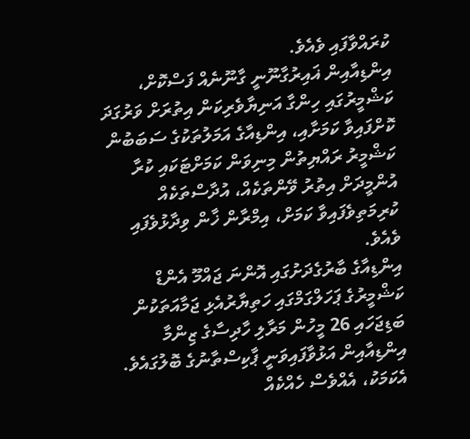ކުރައްވާފައި ވެއެވެ.
އިންޑިއާއިން ޣައިރުގާނޫނީ ގާނޫނެއް ފަސްކޮށް، ކަޝްމީރުގައި ހިންގާ އަނިޔާވެރިކަން އިތުރަށް ވަރުގަދަ ކޮށްފައިވާ ކަމަށާއި، އިންޑިއާގެ އަމަލުތަކުގެ ސަބަބުން ކަޝްމީރު ރައްޔިތުން މިނިވަން ކަމަށްޓަކައި ކުރާ އުންމީދަށް އިތުރު ވޭންތަކެއް، އުދާސްތަކެއް ކުރިމަތިވެފައިވާ ކަމަށް، އިމްރާން ޚާން ވިދާޅުވެފައި ވެއެވެ.
އިންޑިއާގެ ބާރުގެދަށުގައި އޮންނަ ޖައްމޫ އެންޑް ކަޝްމީރުގެ ޕަހަލްގަމްގައި ހަތިޔާރުއެޅި ޖަމާއަތަކުން ބަޑިޖަހައި 26 މީހުން މަރާލި ހާދިސާގެ ޒިންމާ އިންޑިއާއިން އަޅުވާފައިވަނީ ޕާކިސްތާނުގެ ބޮލުގައެވެ.
އެކަމަކު، އެއްވެސް ހެއްކެއް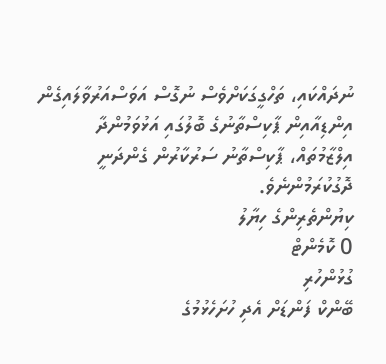ނުދައްކައި، ތަހްގީގަކަށްވެސް ނުގޮސް އަވަސްއަރުވާލައިގެން އިންޑިއާއިން ޕާކިސްތާނުގެ ބޮލުގައި އަޅުވަމުންދާ އިލްޒާމުތައް، ޕާކިސްތާނު ސަރުކާރުން ގެންދަނީ ދޮގުކުރަމުންނެވެ.
ކިޔުންތެރިންގެ ހިޔާލު
0 ކޮމެންޓް
ގުޅުންހުރި
ބޭންކް ފަންޑަށް އެދި ހުށަހެޅުމުގެ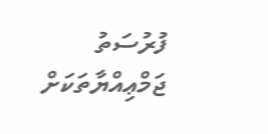ފުރުސަތު ޖަމްޢިއްޔާތަކަށް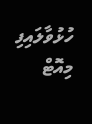ހުޅުވާލައިފި
މިއޮޓް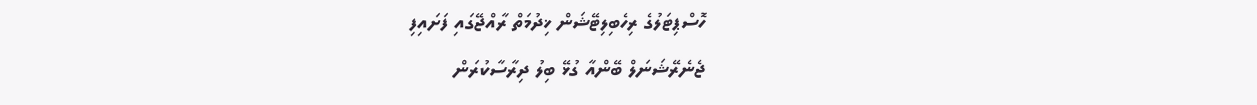ހޮސްޕިޓަލުގެ ރިހެބިލިޓޭޝަން ޚިދުމަތް ރާއްޖޭގައި ފަށައިފި
ޖެނެރޭޝަނަލް ބޭންއާ ގުޅޭ ބިލު ދިރާސާކުރަން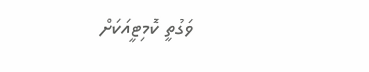ވަގުތީ ކޮމިޓީއަކަށް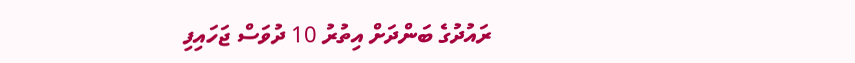ރައުދުގެ ބަންދަށް އިތުރު 10 ދުވަސް ޖަހައިފި